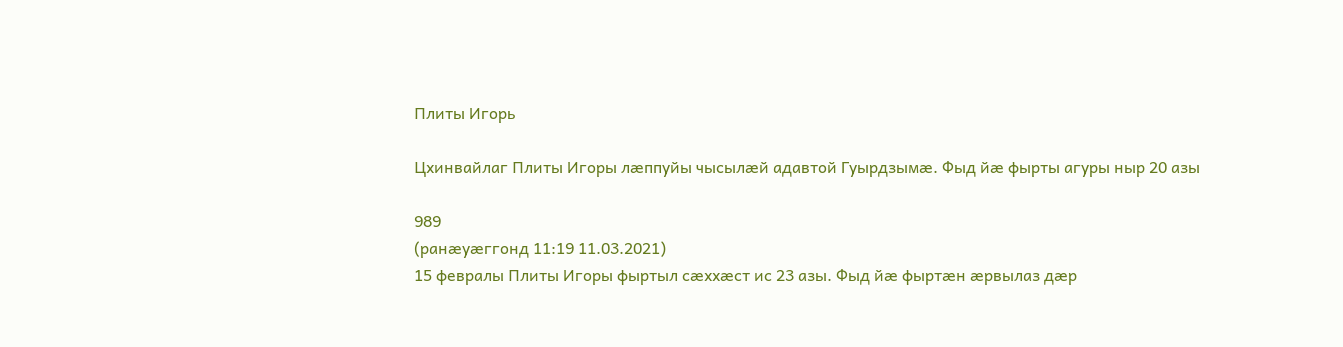Плиты Игорь

Цхинвайлаг Плиты Игоры лӕппуйы чысылӕй адавтой Гуырдзымӕ. Фыд йӕ фырты агуры ныр 20 азы

989
(ранӕуӕггонд 11:19 11.03.2021)
15 февралы Плиты Игоры фыртыл сӕххӕст ис 23 азы. Фыд йӕ фыртӕн ӕрвылаз дӕр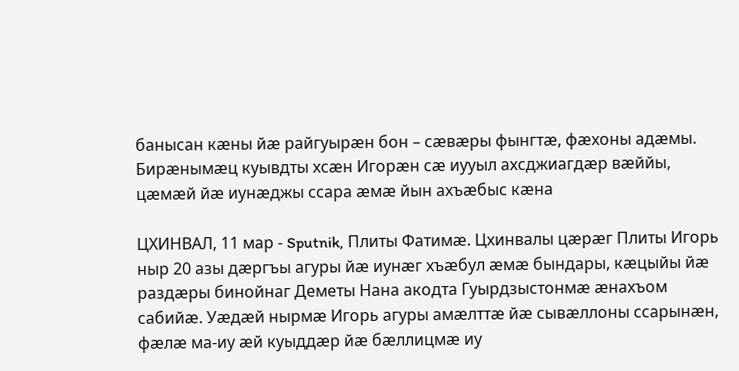банысан кӕны йӕ райгуырӕн бон – сӕвӕры фынгтӕ, фӕхоны адӕмы. Бирӕнымӕц куывдты хсӕн Игорӕн сӕ иууыл ахсджиагдӕр вӕййы, цӕмӕй йӕ иунӕджы ссара ӕмӕ йын ахъӕбыс кӕна

ЦХИНВАЛ, 11 мар - Sputnik, Плиты Фатимӕ. Цхинвалы цӕрӕг Плиты Игорь ныр 20 азы дӕргъы агуры йӕ иунӕг хъӕбул ӕмӕ бындары, кӕцыйы йӕ раздӕры бинойнаг Деметы Нана акодта Гуырдзыстонмӕ ӕнахъом сабийӕ. Уӕдӕй нырмӕ Игорь агуры амӕлттӕ йӕ сывӕллоны ссарынӕн, фӕлӕ ма-иу ӕй куыддӕр йӕ бӕллицмӕ иу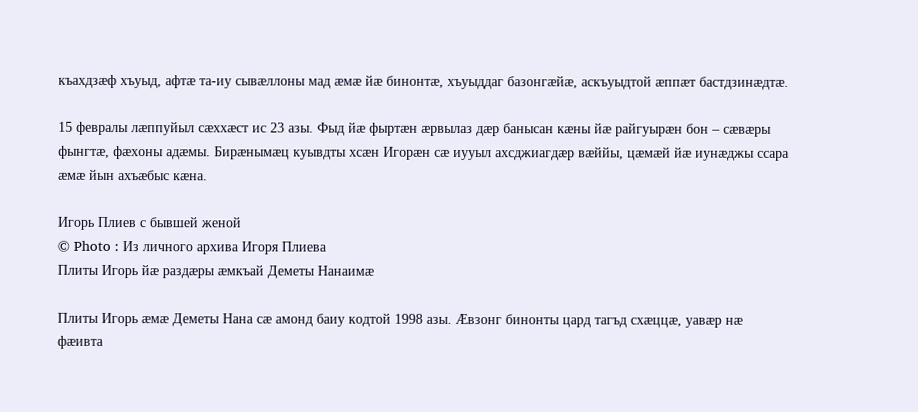къахдзӕф хъуыд, афтӕ та-иу сывӕллоны мад ӕмӕ йӕ бинонтӕ, хъуыддаг базонгӕйӕ, аскъуыдтой ӕппӕт бастдзинӕдтӕ.

15 февралы лӕппуйыл сӕххӕст ис 23 азы. Фыд йӕ фыртӕн ӕрвылаз дӕр банысан кӕны йӕ райгуырӕн бон – сӕвӕры фынгтӕ, фӕхоны адӕмы. Бирӕнымӕц куывдты хсӕн Игорӕн сӕ иууыл ахсджиагдӕр вӕййы, цӕмӕй йӕ иунӕджы ссара ӕмӕ йын ахъӕбыс кӕна.

Игорь Плиев с бывшей женой
© Photo : Из личного архива Игоря Плиева
Плиты Игорь йӕ раздӕры ӕмкъай Деметы Нанаимӕ

Плиты Игорь ӕмӕ Деметы Нана сӕ амонд баиу кодтой 1998 азы. Ӕвзонг бинонты цард тагъд схӕццӕ, уавӕр нӕ фӕивта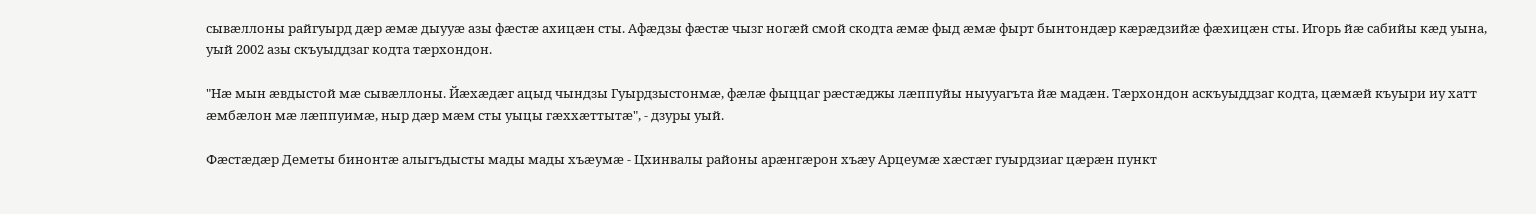сывӕллоны райгуырд дӕр ӕмӕ дыууӕ азы фӕстӕ ахицӕн сты. Афӕдзы фӕстӕ чызг ногӕй смой скодта ӕмӕ фыд ӕмӕ фырт бынтондӕр кӕрӕдзийӕ фӕхицӕн сты. Игорь йӕ сабийы кӕд уына, уый 2002 азы скъуыддзаг кодта тӕрхондон.

"Нӕ мын ӕвдыстой мӕ сывӕллоны. Йӕхӕдӕг ацыд чындзы Гуырдзыстонмӕ, фӕлӕ фыццаг рӕстӕджы лӕппуйы ныууагъта йӕ мадӕн. Тӕрхондон аскъуыддзаг кодта, цӕмӕй къуыри иу хатт ӕмбӕлон мӕ лӕппуимӕ, ныр дӕр мӕм сты уыцы гӕххӕттытӕ", - дзуры уый.

Фӕстӕдӕр Деметы бинонтӕ алыгъдысты мады мады хъӕумӕ - Цхинвалы районы арӕнгӕрон хъӕу Арцеумӕ хӕстӕг гуырдзиаг цӕрӕн пункт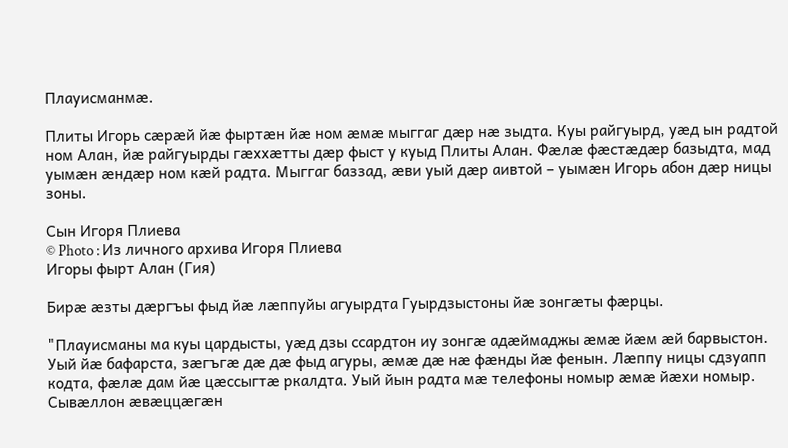Плауисманмӕ.

Плиты Игорь сӕрӕй йӕ фыртӕн йӕ ном ӕмӕ мыггаг дӕр нӕ зыдта. Куы райгуырд, уӕд ын радтой ном Алан, йӕ райгуырды гӕххӕтты дӕр фыст у куыд Плиты Алан. Фӕлӕ фӕстӕдӕр базыдта, мад уымӕн ӕндӕр ном кӕй радта. Мыггаг баззад, ӕви уый дӕр аивтой – уымӕн Игорь абон дӕр ницы зоны.

Сын Игоря Плиева
© Photo : Из личного архива Игоря Плиева
Игоры фырт Алан (Гия)

Бирæ ӕзты дӕргъы фыд йæ лӕппуйы агуырдта Гуырдзыстоны йӕ зонгӕты фӕрцы.

"Плауисманы ма куы цардысты, уæд дзы ссардтон иу зонгӕ адæймаджы ӕмӕ йӕм ӕй барвыстон. Уый йæ бафарста, зӕгъгӕ дӕ дӕ фыд агуры, ӕмӕ дӕ нӕ фæнды йæ фенын. Лæппу ницы сдзуапп кодта, фæлæ дам йӕ цæссыгтæ ркалдта. Уый йын радта мæ телефоны номыр æмæ йæхи номыр. Сывӕллон ӕвӕццӕгӕн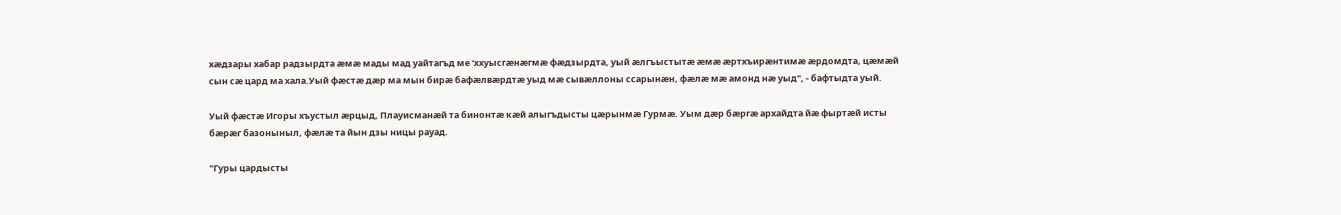хæдзары хабар радзырдта æмæ мады мад уайтагъд ме ʻххуысгæнæгмæ фæдзырдта, уый æлгъыстытӕ æмæ æртхъирӕнтимæ æрдомдта, цæмæй сын сæ цард ма хала.Уый фæстæ дæр ма мын бирæ бафæлвæрдтæ уыд мӕ сывӕллоны ссарынӕн, фæлæ мæ амонд нæ уыд", - бафтыдта уый.

Уый фӕстӕ Игоры хъустыл ӕрцыд, Плауисманӕй та бинонтӕ кӕй алыгъдысты цӕрынмӕ Гурмӕ. Уым дӕр бӕргӕ архайдта йӕ фыртӕй исты бӕрӕг базоныныл, фӕлӕ та йын дзы ницы рауад.

"Гуры цардысты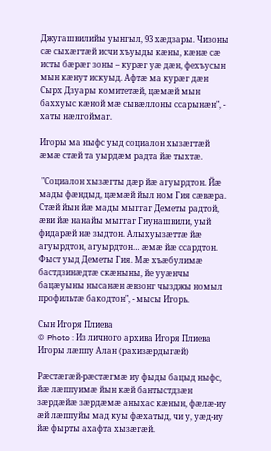Джугашвилийы уынгыл, 93 хӕдзары. Чизоны сӕ сыхӕгтӕй исчи хъуыды кӕны, кӕнӕ сӕ исты бӕрӕг зоны – курӕг уӕ дӕн, фехъусын мын кӕнут искуыд. Афтӕ ма курӕг дӕн Сырх Дзуары комитетӕй, цӕмӕй мын баххуыс кӕной мӕ сывӕллоны ссарынӕн", - хаты нӕлгоймаг.

Игоры ма ныфс уыд социалон хызӕгтӕй ӕмӕ стӕй та уырдӕм радта йӕ тыхтӕ.

 "Социалон хызӕгты дӕр йӕ агуырдтон. Йӕ мады фӕндыд, цӕмӕй йыл ном Гия сӕвӕра.  Стӕй йын йӕ мады мыггаг Деметы радтой, ӕви йӕ нанайы мыггаг Гиунашвили, уый фидарӕй нӕ зыдтон. Алыхуызӕттӕ йӕ агуырдтон, агуырдтон… ӕмӕ йӕ ссардтон. Фыст уыд Деметы Гия. Мæ хъæбулимæ бастдзинæдтæ скæныны, йе ууӕнчы бацӕуыны нысанæн ӕвзонг чызджы номыл профильтæ бакодтон", - мысы Игорь.

Сын Игоря Плиева
© Photo : Из личного архива Игоря Плиева
Игоры лӕппу Алан (рахизӕрдыгӕй)

Рӕстӕгӕй-рӕстӕгмӕ иу фыды бацыд ныфс, йӕ лӕппуимӕ йын кӕй бантыстдзӕн зӕрдӕйӕ зӕрдӕмӕ аныхас кӕнын, фӕлӕ-иу ӕй лӕппуйы мад куы фӕхатыд, чи у, уӕд-иу йӕ фырты ахафта хызӕгӕй.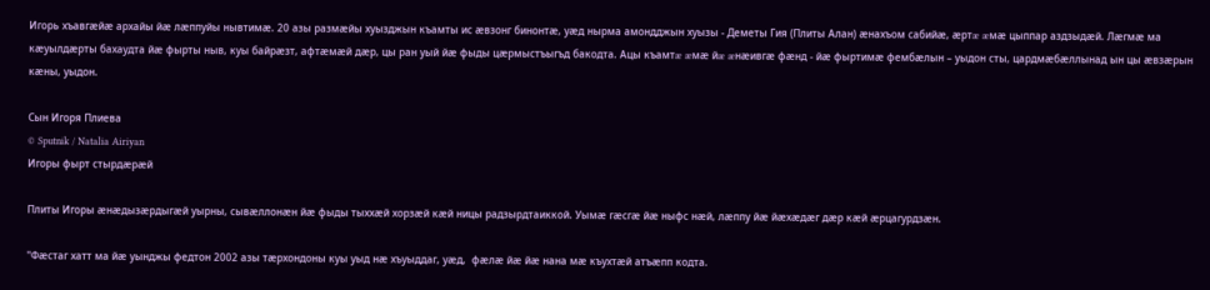Игорь хъавгæйæ архайы йæ лæппуйы нывтимæ. 20 азы размæйы хуызджын къамты ис æвзонг бинонтæ, уæд нырма амондджын хуызы - Деметы Гия (Плиты Алан) æнахъом сабийæ, æртæ æмæ цыппар аздзыдæй. Лæгмæ ма кӕуылдӕрты бахаудта йæ фырты ныв, куы байрæзт, афтæмæй дӕр, цы ран уый йæ фыды цæрмыстъыгъд бакодта. Ацы къамтæ æмæ йæ æнæивгæ фæнд - йæ фыртимæ фембæлын – уыдон сты, цардмӕбӕллынад ын цы ӕвзӕрын кӕны, уыдон.

Сын Игоря Плиева
© Sputnik / Natalia Airiyan
Игоры фырт стырдӕрӕй

Плиты Игоры æнæдызæрдыгæй уырны, сывӕллонӕн йæ фыды тыххæй хорзæй кӕй ницы радзырдтаиккой. Уымæ гæсгæ йæ ныфс нæй, лӕппу йӕ йæхæдæг дӕр кæй ӕрцагурдзæн.

"Фæстаг хатт ма йæ уынджы федтон 2002 азы тæрхондоны куы уыд нæ хъуыддаг, уæд,  фæлæ йæ йӕ нана мӕ къухтӕй атъæпп кодта.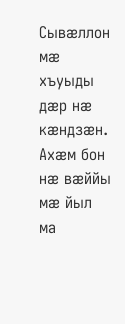Сывæллон мæ хъуыды дæр нæ кæндзæн. Ахæм бон нæ вæййы мæ йыл ма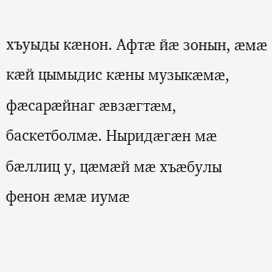хъуыды кæнон. Афтæ йӕ зонын, ӕмӕ кæй цымыдис кæны музыкӕмæ, фæсарæйнаг æвзæгтæм, баскетболмæ. Ныридæгæн мæ бæллиц у, цæмæй мӕ хъӕбулы фенон ӕмӕ иумæ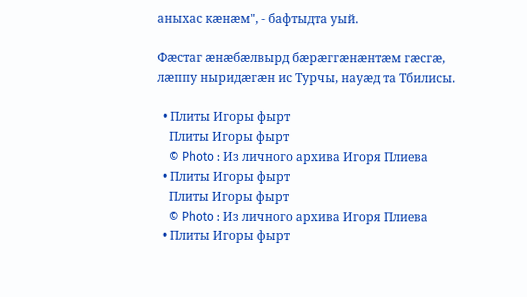аныхас кæнæм", - бафтыдта уый.

Фæстаг ӕнӕбӕлвырд бæрæггæнæнтæм гæсгæ, лӕппу ныридæгæн ис Турчы, науæд та Тбилисы.

  • Плиты Игоры фырт
    Плиты Игоры фырт
    © Photo : Из личного архива Игоря Плиева
  • Плиты Игоры фырт
    Плиты Игоры фырт
    © Photo : Из личного архива Игоря Плиева
  • Плиты Игоры фырт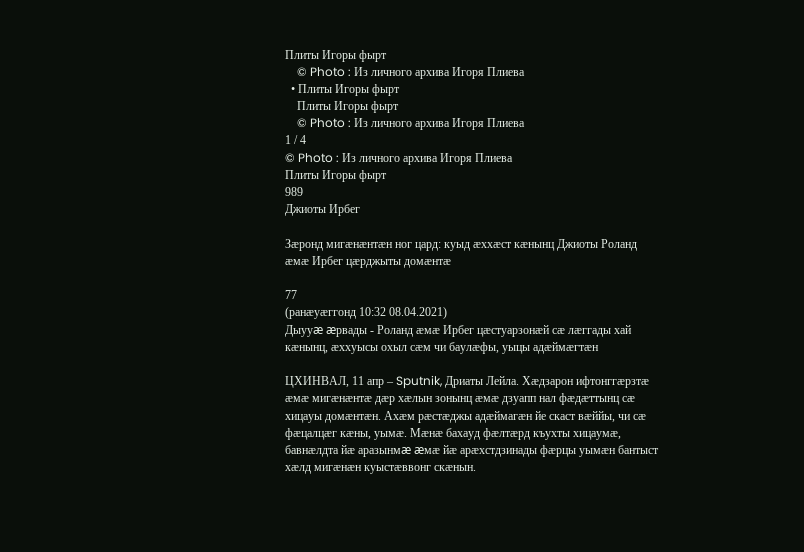Плиты Игоры фырт
    © Photo : Из личного архива Игоря Плиева
  • Плиты Игоры фырт
    Плиты Игоры фырт
    © Photo : Из личного архива Игоря Плиева
1 / 4
© Photo : Из личного архива Игоря Плиева
Плиты Игоры фырт
989
Джиоты Ирбег

Зӕронд мигӕнӕнтӕн ног цард: куыд ӕххӕст кӕнынц Джиоты Роланд æмæ Ирбег цæрджыты домӕнтӕ

77
(ранӕуӕггонд 10:32 08.04.2021)
Дыууæ æрвады - Роланд æмæ Ирбег цæстуарзонæй сæ лæггады хай кæнынц, æххуысы охыл сæм чи баулæфы, уыцы адæймæгтæн

ЦХИНВАЛ, 11 апр – Sputnik, Дриаты Лейла. Хæдзарон ифтонггæрзтæ ӕмӕ мигӕнӕнтӕ дæр хæлын зонынц æмæ дзуапп нал фæдæттынц сæ хицауы домæнтæн. Ахæм рæстæджы адæймагæн йе скаст вæййы, чи сæ фæцалцæг кæны, уымæ. Мæнæ бахауд фæлтæрд къухты хицаумæ, бавнæлдта йæ аразынмæ æмæ йæ арæхстдзинады фæрцы уымæн бантыст хӕлд мигӕнӕн куыстæввонг скæнын.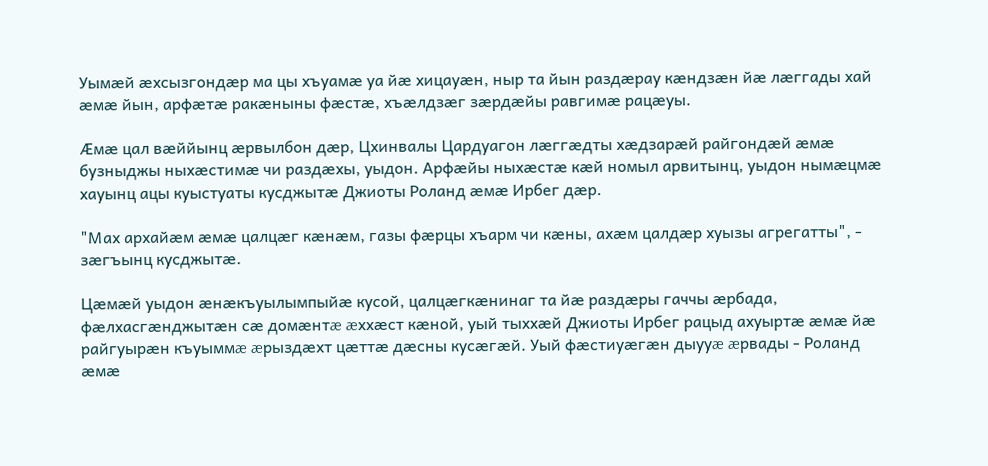Уымæй æхсызгондæр ма цы хъуамæ уа йæ хицауæн, ныр та йын раздæрау кæндзæн йæ лæггады хай æмæ йын, арфæтæ ракæныны фæстæ, хъæлдзæг зæрдæйы равгимæ рацæуы.

Æмæ цал вæййынц æрвылбон дæр, Цхинвалы Цардуагон лæггæдты хæдзарæй райгондæй æмæ бузныджы ныхæстимæ чи раздæхы, уыдон. Арфæйы ныхæстæ кæй номыл арвитынц, уыдон нымæцмæ хауынц ацы куыстуаты кусджытæ Джиоты Роланд æмæ Ирбег дæр.

"Мах архайæм æмæ цалцæг кæнæм, газы фæрцы хъарм чи кæны, ахæм цалдæр хуызы агрегатты", - зæгъынц кусджытæ.

Цæмæй уыдон æнæкъуылымпыйæ кусой, цалцæгкæнинаг та йæ раздæры гаччы æрбада, фæлхасгæнджытæн сæ домæнтæ æххæст кæной, уый тыххæй Джиоты Ирбег рацыд ахуыртӕ ӕмӕ йæ райгуырæн къуыммæ æрыздæхт цæттæ дæсны кусæгæй. Уый фæстиуæгæн дыууæ æрвады - Роланд æмæ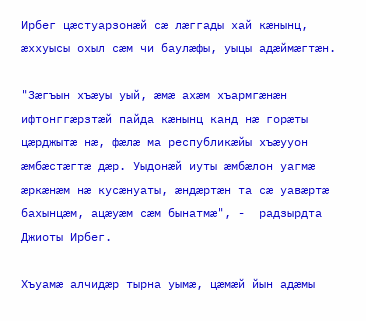Ирбег цæстуарзонæй сæ лæггады хай кæнынц, æххуысы охыл сæм чи баулæфы, уыцы адæймæгтæн.

"Зæгъын хъæуы уый, æмæ ахæм хъармгæнæн ифтонггæрзтæй пайда кæнынц канд нæ горæты цæрджытæ нæ, фæлæ ма республикæйы хъæууон æмбæстæгтæ дæр. Уыдонæй иуты æмбæлон уагмæ æркæнæм нæ кусæнуаты, æндæртæн та сæ уавæртæ бахынцæм, ацæуæм сæм бынатмæ", -  радзырдта Джиоты Ирбег.

Хъуамæ алчидæр тырна уымæ, цæмæй йын адæмы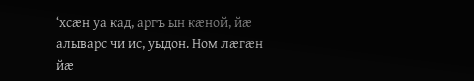‘хсæн уа кад, аргъ ын кæной, йæ алыварс чи ис, уыдон. Ном лӕгӕн йӕ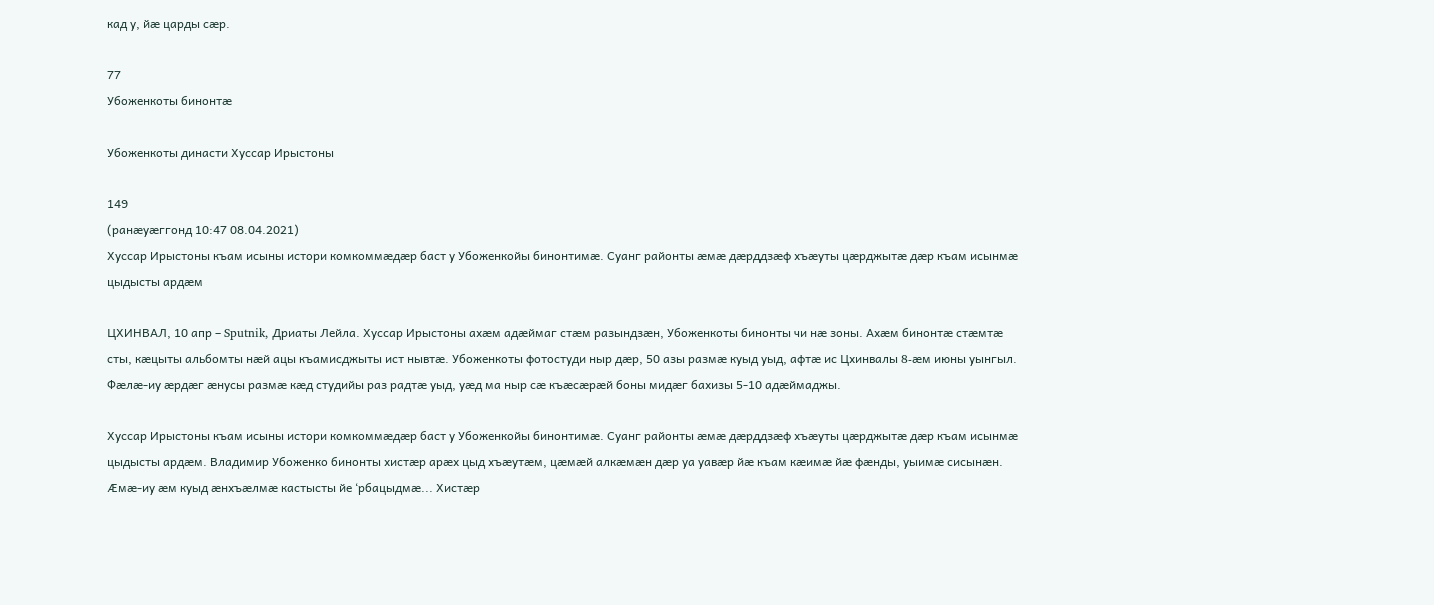кад у, йӕ царды сӕр.

77
Убоженкоты бинонтӕ

Убоженкоты династи Хуссар Ирыстоны

149
(ранӕуӕггонд 10:47 08.04.2021)
Хуссар Ирыстоны къам исыны истори комкоммæдæр баст у Убоженкойы бинонтимæ. Суанг районты æмæ дæрддзæф хъæуты цæрджытæ дæр къам исынмæ цыдысты ардæм

ЦХИНВАЛ, 10 апр – Sputnik, Дриаты Лейла. Хуссар Ирыстоны ахӕм адӕймаг стӕм разындзӕн, Убоженкоты бинонты чи нӕ зоны. Ахӕм бинонтӕ стӕмтӕ сты, кӕцыты альбомты нӕй ацы къамисджыты ист нывтӕ. Убоженкоты фотостуди ныр дæр, 50 азы размæ куыд уыд, афтæ ис Цхинвалы 8-æм июны уынгыл. Фæлæ-иу æрдæг æнусы размæ кæд студийы раз радтæ уыд, уæд ма ныр сæ къæсæрæй боны мидæг бахизы 5-10 адæймаджы.

Хуссар Ирыстоны къам исыны истори комкоммæдæр баст у Убоженкойы бинонтимæ. Суанг районты æмæ дæрддзæф хъæуты цæрджытæ дæр къам исынмæ цыдысты ардæм. Владимир Убоженко бинонты хистæр арæх цыд хъæутæм, цæмæй алкæмæн дæр уа уавæр йæ къам кæимæ йæ фæнды, уыимæ сисынæн. Æмæ-иу æм куыд æнхъæлмæ кастысты йе ‘рбацыдмæ... Хистæр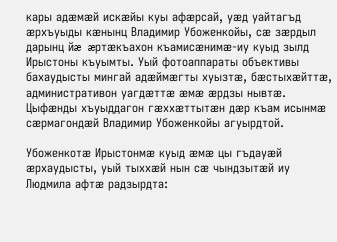кары адæмæй искæйы куы афæрсай, уæд уайтагъд æрхъуыды кæнынц Владимир Убоженкойы, сæ зæрдыл дарынц йæ æртæкъахон къамисæнимæ-иу куыд зылд Ирыстоны къуымты. Уый фотоаппараты объективы бахаудысты мингай адæймæгты хуызтæ, бæстыхæйттæ, административон уагдæттæ ӕмӕ æрдзы нывтæ. Цыфæнды хъуыддагон гæххæттытæн дæр къам исынмæ сæрмагондæй Владимир Убоженкойы агуырдтой.

Убоженкотæ Ирыстонмæ куыд æмæ цы гъдауæй æрхаудысты, уый тыххæй нын сæ чындзытæй иу Людмила афтæ радзырдта: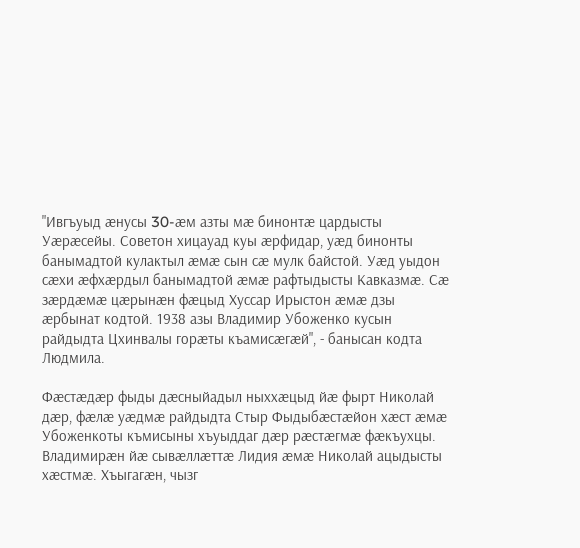"Ивгъуыд æнусы 30-æм азты мæ бинонтæ цардысты Уæрæсейы. Советон хицауад куы æрфидар, уæд бинонты банымадтой кулактыл æмæ сын сæ мулк байстой. Уæд уыдон сæхи æфхæрдыл банымадтой æмæ рафтыдысты Кавказмæ. Сæ зæрдæмæ цæрынæн фæцыд Хуссар Ирыстон æмæ дзы æрбынат кодтой. 1938 азы Владимир Убоженко кусын райдыдта Цхинвалы горæты къамисæгæй", - банысан кодта Людмила.

Фæстæдæр фыды дæсныйадыл ныххæцыд йæ фырт Николай дæр, фæлæ уæдмæ райдыдта Стыр Фыдыбæстæйон хæст æмæ Убоженкоты къмисыны хъуыддаг дæр рæстæгмæ фæкъухцы. Владимирæн йæ сывæллæттæ Лидия æмæ Николай ацыдысты хæстмæ. Хъыгагæн, чызг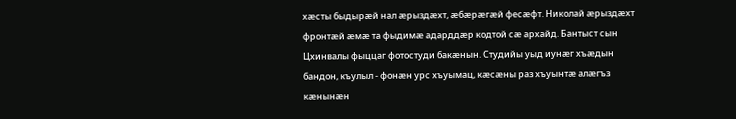хæсты быдырæй нал æрыздæхт, æбæрæгæй фесæфт. Николай æрыздæхт фронтæй æмæ та фыдимæ адарддæр кодтой сæ архайд. Бантыст сын Цхинвалы фыццаг фотостуди бакæнын. Студийы уыд иунæг хъæдын бандон, къулыл - фонæн урс хъуымац, кæсæны раз хъуынтæ алæгъз кæнынæн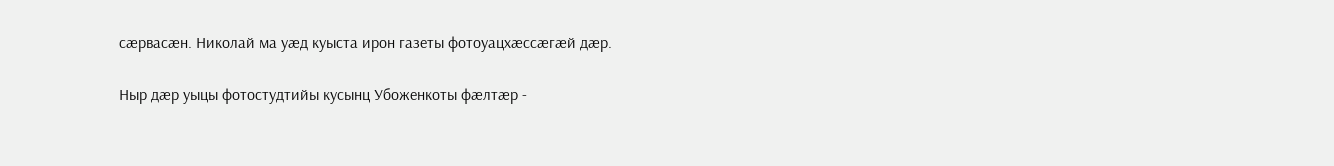сæрвасæн. Николай ма уæд куыста ирон газеты фотоуацхæссæгæй дæр.

Ныр дæр уыцы фотостудтийы кусынц Убоженкоты фæлтæр -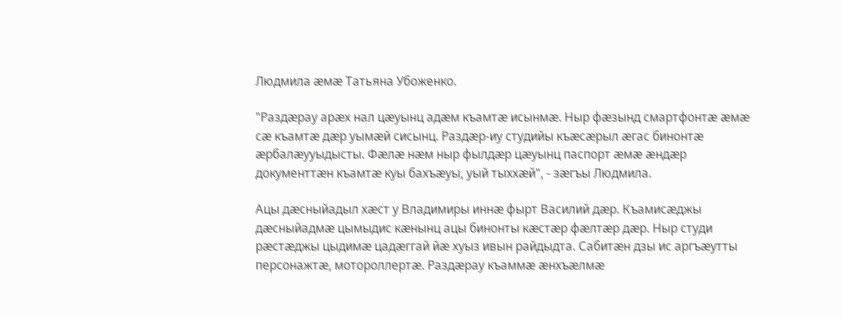Людмила æмæ Татьяна Убоженко.

"Раздæрау арæх нал цæуынц адæм къамтæ исынмæ. Ныр фæзынд смартфонтæ æмæ сæ къамтæ дæр уымæй сисынц. Раздæр-иу студийы къæсæрыл æгас бинонтæ æрбалæууыдысты. Фæлæ нæм ныр фылдæр цæуынц паспорт æмæ æндæр документтæн къамтæ куы бахъæуы, уый тыххæй", - зæгъы Людмила.

Ацы дæсныйадыл хæст у Владимиры иннæ фырт Василий дæр. Къамисæджы дæсныйадмæ цымыдис кæнынц ацы бинонты кæстæр фæлтæр дæр. Ныр студи рæстæджы цыдимæ цадæггай йæ хуыз ивын райдыдта. Сабитæн дзы ис аргъæутты персонажтæ, мотороллертæ. Раздæрау къаммæ æнхъæлмæ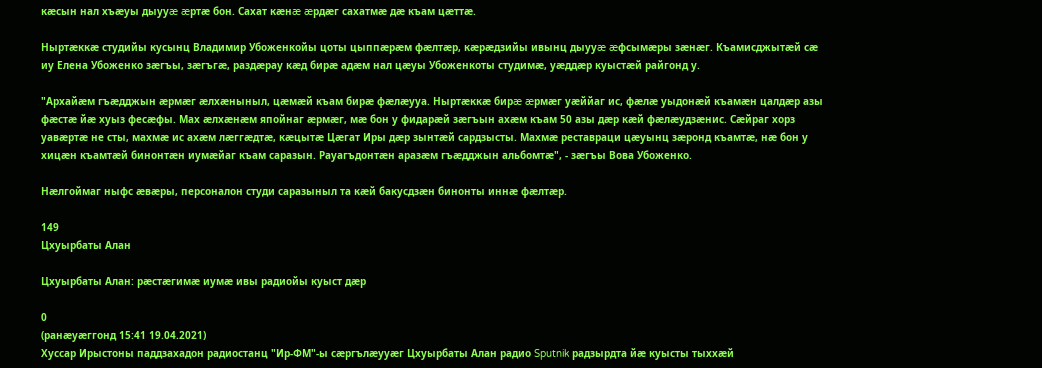кæсын нал хъæуы дыууæ æртæ бон. Сахат кæнæ æрдæг сахатмæ дæ къам цæттæ.

Ныртæккæ студийы кусынц Владимир Убоженкойы цоты цыппæрæм фæлтæр, кæрæдзийы ивынц дыууæ æфсымæры зæнæг. Къамисджытæй сæ иу Елена Убоженко зæгъы, зæгъгæ, раздæрау кæд бирæ адæм нал цæуы Убоженкоты студимæ, уæддæр куыстæй райгонд у.

"Архайæм гъæдджын æрмæг æлхæныныл, цæмæй къам бирæ фæлæууа. Ныртæккæ бирæ æрмæг уæййаг ис, фæлæ уыдонæй къамæн цалдæр азы фæстæ йæ хуыз фесæфы. Мах æлхæнæм япойнаг æрмæг, мæ бон у фидарæй зæгъын ахæм къам 50 азы дæр кæй фæлæудзæнис. Сæйраг хорз уавæртæ не сты, махмæ ис ахæм лæггæдтæ, кæцытæ Цæгат Иры дæр зынтæй сардзысты. Махмæ реставраци цæуынц зæронд къамтæ, нæ бон у хицæн къамтæй бинонтæн иумæйаг къам саразын. Рауагъдонтæн аразæм гъæдджын альбомтæ", - зæгъы Вова Убоженко.

Нӕлгоймаг ныфс ӕвӕры, персоналон студи саразыныл та кӕй бакусдзӕн бинонты иннæ фæлтæр.

149
Цхуырбаты Алан

Цхуырбаты Алан: рæстæгимæ иумæ ивы радиойы куыст дæр

0
(ранӕуӕггонд 15:41 19.04.2021)
Хуссар Ирыстоны паддзахадон радиостанц "Ир-ФМ"-ы сæргълæууæг Цхуырбаты Алан радио Sputnik радзырдта йæ куысты тыххæй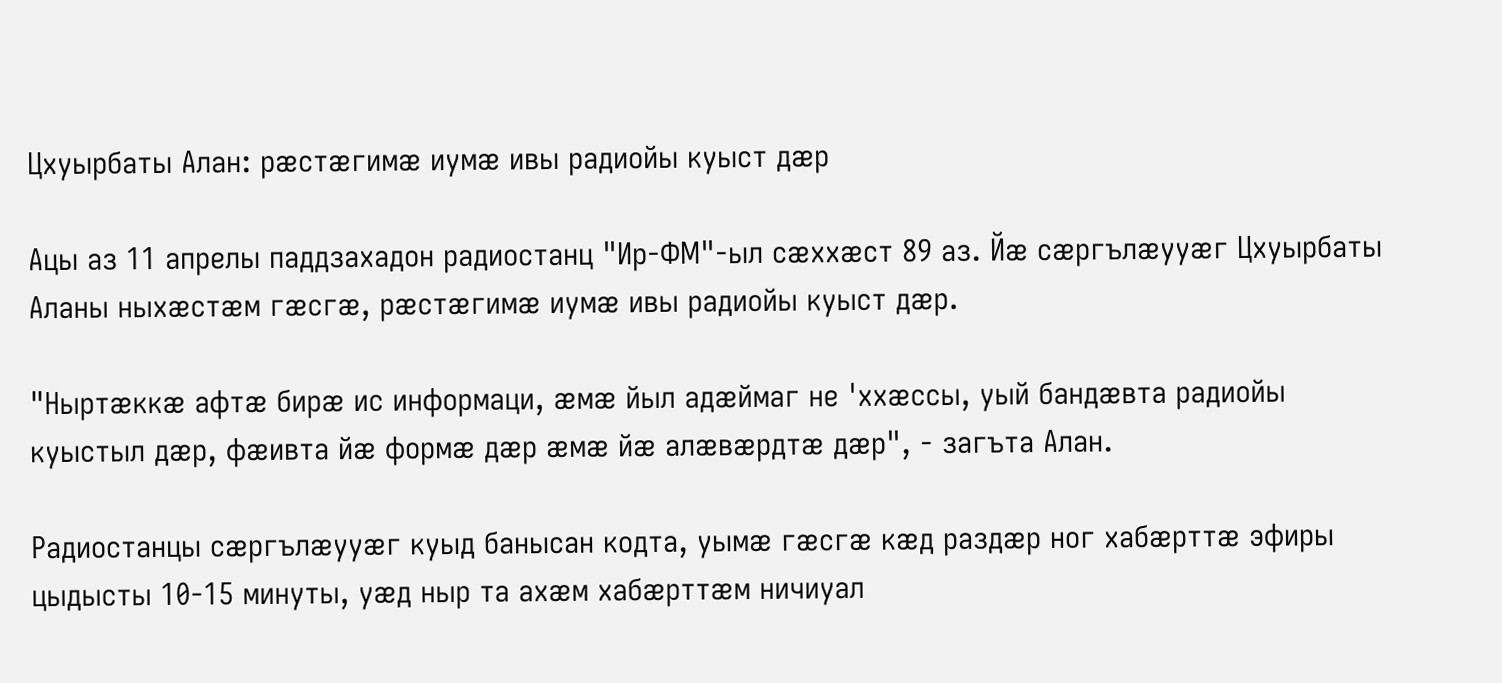Цхуырбаты Алан: рæстæгимæ иумæ ивы радиойы куыст дæр

Ацы аз 11 апрелы паддзахадон радиостанц "Ир-ФМ"-ыл сæххæст 89 аз. Йæ сæргълæууæг Цхуырбаты Аланы ныхæстæм гæсгæ, рæстæгимæ иумæ ивы радиойы куыст дæр.

"Ныртæккæ афтæ бирæ ис информаци, æмæ йыл адæймаг не 'ххæссы, уый бандæвта радиойы куыстыл дæр, фæивта йæ формæ дæр æмæ йæ алæвæрдтæ дæр", - загъта Алан.

Радиостанцы сæргълæууæг куыд банысан кодта, уымæ гæсгæ кæд раздæр ног хабæрттæ эфиры цыдысты 10-15 минуты, уæд ныр та ахæм хабæрттæм ничиуал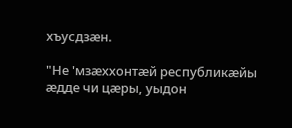хъусдзæн.

"Не 'мзæххонтæй республикæйы æдде чи цæры, уыдон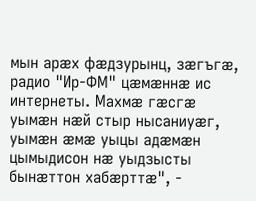мын арæх фæдзурынц, зæгъгæ, радио "Ир-ФМ" цæмæннæ ис интернеты. Махмæ гæсгæ уымæн нæй стыр нысаниуæг, уымæн æмæ уыцы адæмæн цымыдисон нæ уыдзысты бынæттон хабæрттæ", -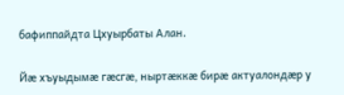бафиппайдта Цхуырбаты Алан.

Йæ хъуыдымæ гæсгæ, ныртæккæ бирæ актуалондæр у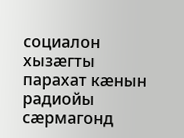социалон хызæгты парахат кæнын радиойы сæрмагонд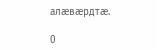алæвæрдтæ.

0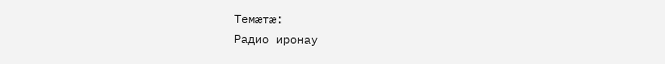Темӕтӕ:
Радио иронау